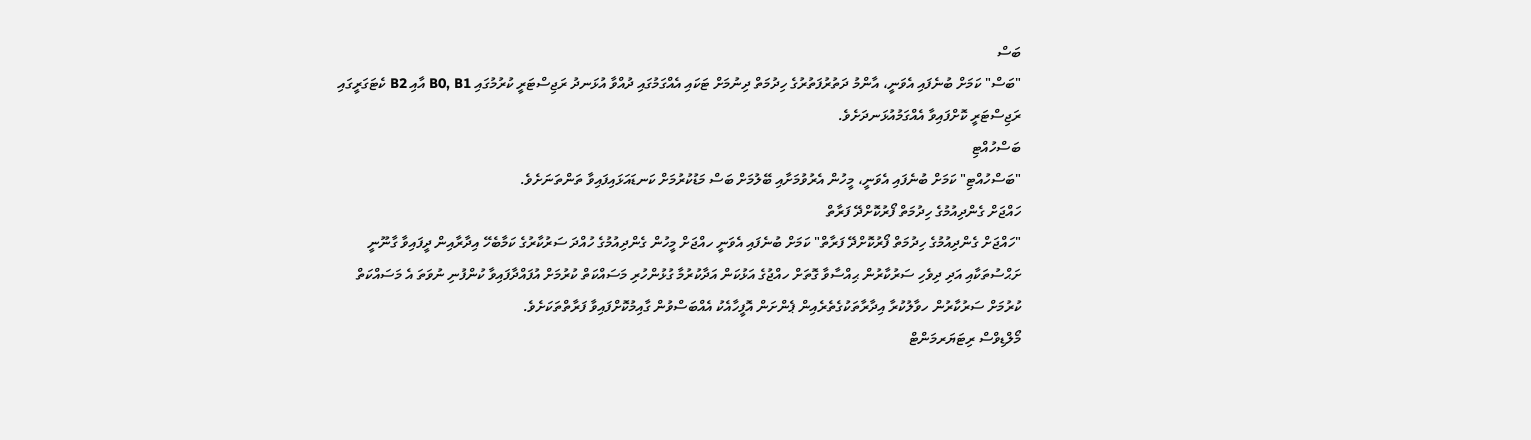ބަސް
"ބަސް" ކަމަށް ބުނެފައި އެވަނީ، އާންމު ދަތުރުފަތުރުގެ ހިދުމަތް ދިނުމަށް ޓަކައި އެއްގަމުގައި ދުއްވާ އުޅަނދު ރަޖިސްޓަރީ ކުރުމުގައި B0, B1 އާއި B2 ކެޓަގަރީގައި ރަޖިސްޓަރީ ކޮށްފައިވާ އެއްގަމުއުޅަނދަށެވެ.
ބަސްހުއްޓި
"ބަސްހުއްޓި" ކަމަށް ބުނެފައި އެވަނީ، މީހުން އެރުވުމަށާއި ބޭލުމަށް ބަސް މަޑުކުރުމަށް ކަނޑައަޅައިފައިވާ ތަންތަނަށެވެ.
ހައްޖަށް ގެންދިއުމުގެ ހިދުމަތް ފޯރުކޮށްދޭ ފަރާތް
"ހައްޖަށް ގެންދިއުމުގެ ހިދުމަތް ފޯރުކޮށްދޭ ފަރާތް" ކަމަށް ބުނެފައި އެވަނީ ހއްޖަށް މީހުން ގެންދިއުމުގެ ހުއްދަ ސަރުކާރުގެ ކަމާބެހޭ އިދާރާއިން ދީފައިވާ ގާނޫނީ ށަޙްސުތަކާއި އަދި ދިވެހި ސަރުކާރުން ޙިއްސާވާ ގޮތަށް ހއްޖުގެ އަޅުކަން އަދާކުރުމާ ގުޅުންހުރި މަސައްކަތް ކުރުމަށް އުފައްދާފައިވާ ކުންފުނި ނުވަތަ އެ މަސައްކަތް ކުރުމަށް ސަރުކާރުން ހވާލުކުރާ އިދާރާތަކުގެތެރެއިން ޕެންށަން އޮފީހާއެކު އެއްބަސްވުން ގާއިމުކޮށްފައިވާ ފަރާތްތަކަށެވެ.
މޯލްޑިވްސް ރިޓަޔަރމަންޓް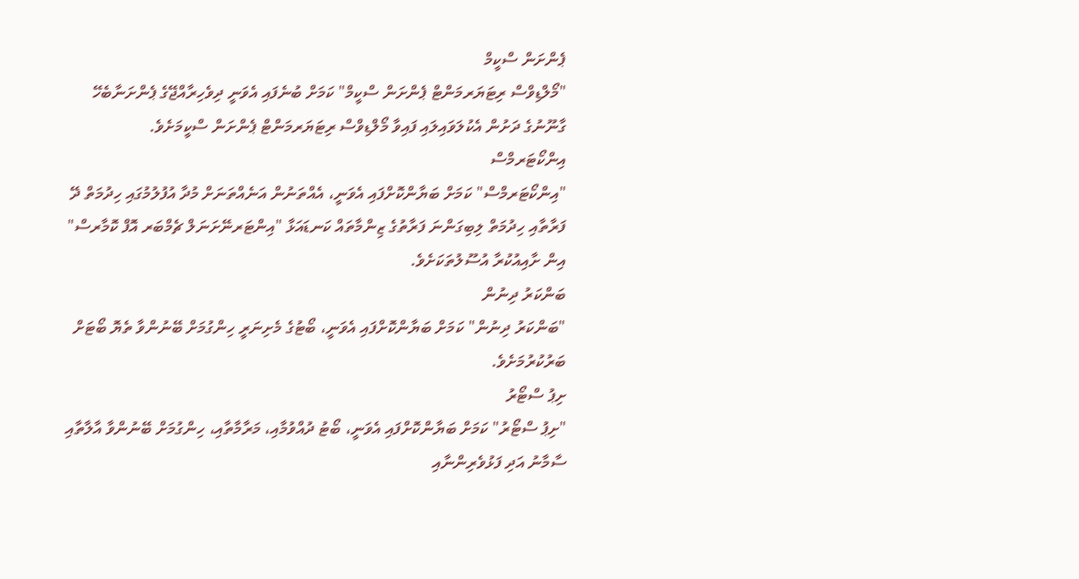ޕެންށަން ސްކީމް
"މޯލްޑިވްސް ރިޓަޔަރމަންޓް ޕެންށަން ސްކީމް" ކަމަށް ބުނެފައި އެވަނީ ދިވެހިރާއްޖޭގެ ޕެންށަނާބެހޭ ގާނޫނުގެ ދަށުން އެކުލަވައިލައި ފައިވާ މޯލްޑިވްސް ރިޓަޔަރމަންޓް ޕެންށަން ސްކީމަށެވެ.
އިންކޯޓަރމްސް
"އިންކޯޓަރމްސް" ކަމަށް ބަޔާންކޮށްފައި އެވަނީ، އެއްތަނުން އަނެއްތަނަށް މުދާ އުފުލުމުގައި ހިދުމަތް ދޭ ފަރާތާއި ހިދުމަތް ލިބިގަންނަ ފަރާތުގެ ޒިންމާތައް ކަނޑައަޅާ "އިންޓަރނޭށަނަލް ޗެމްބަރ އޮފް ކޮމާރސް" އިން ށާއިއުކުރާ އުސޫލުތަކަށެވެ.
ބަންކަރު ދިނުން
"ބަންކަރު ދިނުން" ކަމަށް ބަޔާންކޮށްފައި އެވަނީ، ބޯޓުގެ މެށިނަރީ ހިންގުމަށް ބޭނުންވާ ތެޔޮ ބޯޓަށް ބަރުކުރުމަށެވެ.
ށިޕު ސްޓޯރު
"ށިޕު ސްޓޯރު" ކަމަށް ބަޔާންކޮށްފައި އެވަނީ، ބޯޓު ދުއްވުމާއި، މަރާމާތާއި، ހިންގުމަށް ބޭނުންވާ އާލާތާއި ސާމާނު އަދި ފަޅުވެރިންނާއި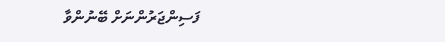ފަސިންޖަރުންނަށް ބޭނުންވާ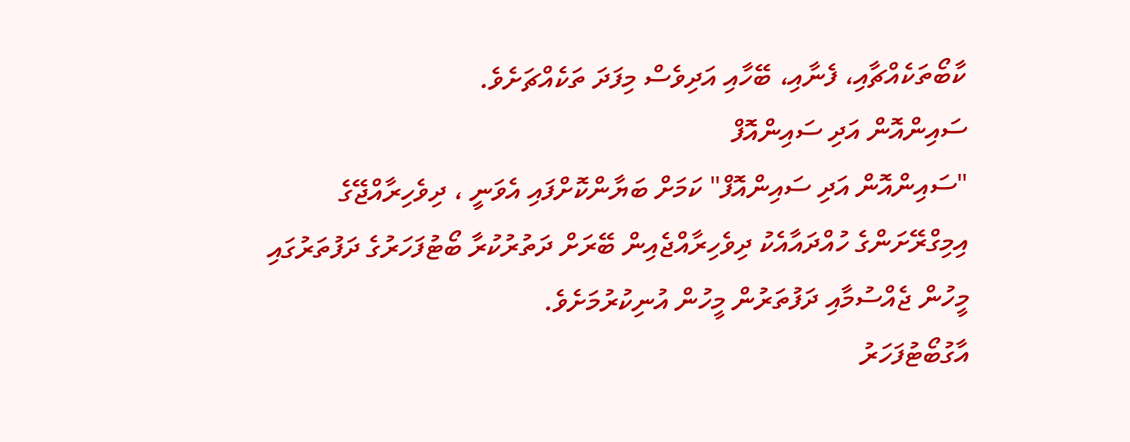ކާބޯތަކެއްޗާއި، ފެނާއި، ބޭހާއި އަދިވެސް މިފަދަ ތަކެއްޗަށެވެ.
ސައިންއޮން އަދި ސައިންއޮފް
"ސައިންއޮން އަދި ސައިންއޮފް" ކަމަށް ބަޔާންކޮށްފައި އެވަނީ ، ދިވެހިރާއްޖޭގެ އިމިގްރޭށަންގެ ހުއްދައާއެކު ދިވެހިރާއްޖެއިން ބޭރަށް ދަތުރުކުރާ ބޯޓުފަހަރުގެ ދަފުތަރުގައި މީހުން ޖެއްސުމާއި ދަފުތަރުން މީހުން އުނިކުރުމަށެވެ.
އާގުބޯޓުފަހަރު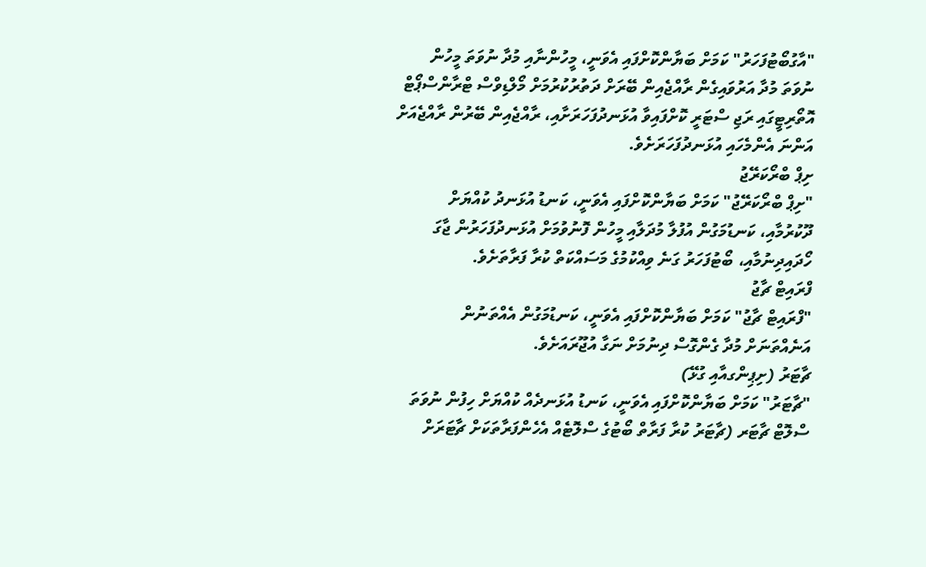"އާގުބޯޓުފަހަރު" ކަމަށް ބަޔާންކޮށްފައި އެވަނީ، މީހުންނާއި މުދާ ނުވަތަ މީހުން ނުވަތަ މުދާ އަރުވައިގެން ރާއްޖެއިން ބޭރަށް ދަތުރުކުރުމަށް މޯލްޑިވްސް ޓްރާންސްޕޯޓް އޮތޯރިޓީގައި ރަޖި ސްޓަރީ ކޮށްފައިވާ އުޅަނދުފަހަރަށާއި، ރާއްޖެއިން ބޭރުން ރާއްޖެއަށް އަންނަ އެންމެހައި އުޅަނދުފަހަރަށެވެ.
ށިޕް ބްރޯކަރޭޖު
"ށިޕް ބްރޯކަރޭޖު" ކަމަށް ބަޔާންކޮށްފައި އެވަނީ، ކަނޑު އުޅަނދު ކުއްޔަށް ދޫކުރުމާއި، ކަނޑުމަގުން އުފުލާ މުދަލާއި މީހުން ފޮނުވުމަށް އުޅަނދުފަހަރުން ޖާގަ ހޯދައިދިނުމާއި، ބޯޓުފަހަރު ގަނެ ވިއްކުމުގެ މަސައްކަތް ކުރާ ފަރާތަށެވެ.
ފްރައިޓް ޗާޖު
"ފްރައިޓް ޗާޖު" ކަމަށް ބަޔާންކޮށްފައި އެވަނީ، ކަނޑުމަގުން އެއްތަނުން އަނެއްތަނަށް މުދާ ގެންގޮސް ދިނުމަށް ނަގާ އުޖޫރައަށެވެ.
ޗާޓަރު (ށިޕިންގއާއި ގުޅޭ)
"ޗާޓަރު" ކަމަށް ބަޔާންކޮށްފައި އެވަނީ، ކަނޑު އުޅަނދެއް ކުއްޔަށް ހިފުން ނުވަތަ ސްލޮޓް ޗާޓަރ (ޗާޓަރު ކުރާ ފަރާތް ބޯޓުގެ ސްލޮޓެއް އެހެންފަރާތަކަށް ޗާޓަރަށް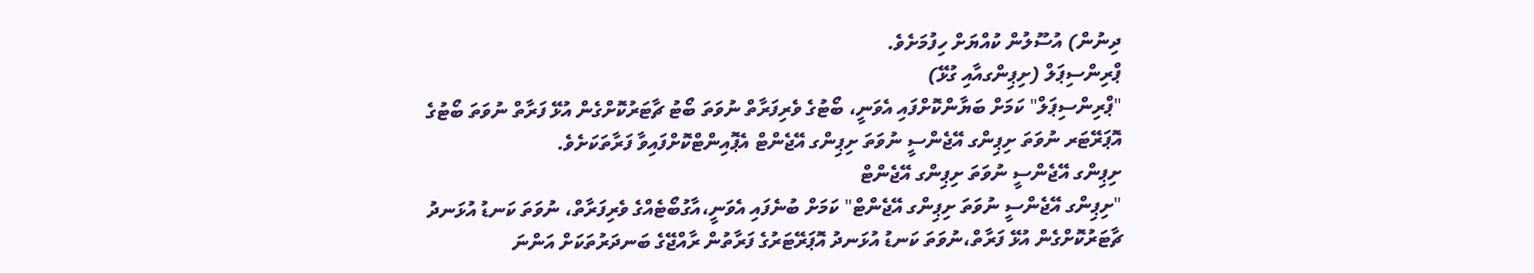ދިނުން) އުސޫލުން ކުއްޔަށް ހިފުމަށެވެ.
ޕްރިންސިޕަލް (ށިޕިންގއާއި ގުޅޭ)
"ޕްރިންސިޕަލް" ކަމަށް ބަޔާންކޮށްފައި އެވަނީ، ބޯޓުގެ ވެރިފަރާތް ނުވަތަ ބޯޓު ޗާޓަރުކޮށްގެން އުޅޭ ފަރާތް ނުވަތަ ބޯޓުގެ އޮޕަރޭޓަރ ނުވަތަ ށިޕިންގ އޭޖެންސީ ނުވަތަ ށިޕިންގ އޭޖެންޓް އެޕޮއިންޓްކޮށްފައިވާ ފަރާތަކަށެވެ.
ށިޕިންގ އޭޖެންސީ ނުވަތަ ށިޕިންގ އޭޖެންޓް
"ށިޕިންގ އޭޖެންސީ ނުވަތަ ށިޕިންގ އޭޖެންޓް" ކަމަށް ބުނެފައި އެވަނީ،އާގުބޯޓެއްގެ ވެރިފަރާތް، ނުވަތަ ކަނޑު އުޅަނދު ޗާޓަރުކޮށްގެން އުޅޭ ފަރާތް،ނުވަތަ ކަނޑު އުޅަނދު އޮޕަރޭޓަރުގެ ފަރާތުން ރާއްޖޭގެ ބަނދަރުތަކަށް އަންނަ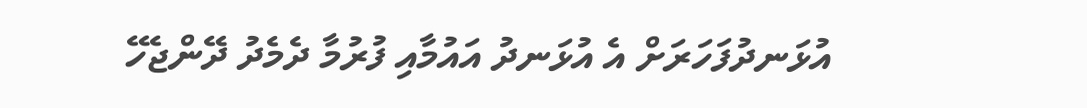އުޅަނދުފަހަރަށް އެ އުޅަނދު އައުމާއި ފުރުމާ ދެމެދު ދޭންޖެހޭ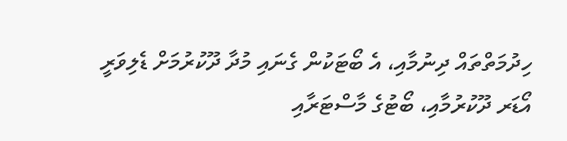ހިދުމަތްތައް ދިނުމާއި، އެ ބޯޓަކުން ގެނައި މުދާ ދޫކުރުމަށް ޑެލިވަރީ އޯޑަރ ދޫކުރުމާއި، ބޯޓުގެ މާސްޓަރާއި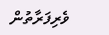ވެރިފަރާތުން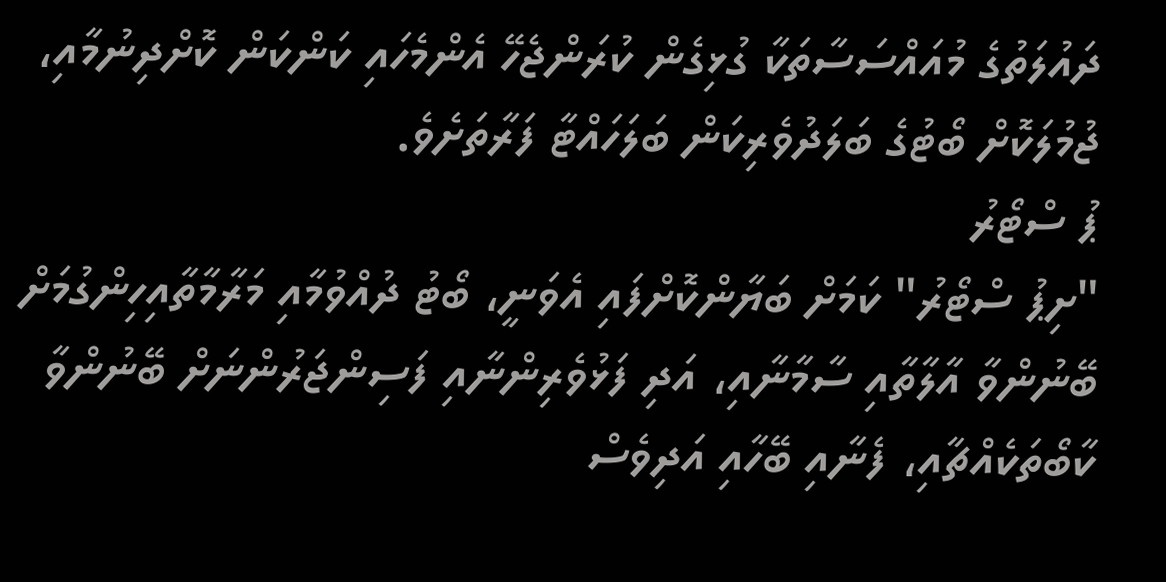ދައުލަތުގެ މުއައްސަސާތަކާ ގުޅިގެން ކުރަންޖެހޭ އެންމެހައި ކަންކަން ކޮށްދިނުމާއި، ޖުމުލަކޮށް ބޯޓުގެ ބަލަދުވެރިކަން ބަލަހައްޓާ ފަރާތަށެވެ.
ޕު ސްޓޯރު
"ށިޕު ސްޓޯރު" ކަމަށް ބަޔާންކޮށްފައި އެވަނީ، ބޯޓު ދުއްވުމާއި މަރާމާތާއިހިންގުމަށް ބޭނުންވާ އާލާތާއި ސާމާނާއި، އަދި ފަޅުވެރިންނާއި ފަސިންޖަރުންނަށް ބޭނުންވާ ކާބޯތަކެއްޗާއި، ފެނާއި ބޭހާއި އަދިވެސް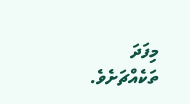މިފަދަ ތަކެއްޗަށެވެ.